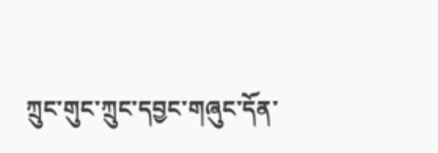ཀྲུང་གུང་ཀྲུང་དབྱང་གཞུང་དོན་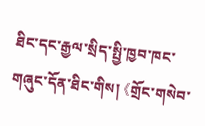ཐིང་དང་རྒྱལ་སྲིད་སྤྱི་ཁྱབ་ཁང་གཞུང་དོན་ཐིང་གིས། 《གྲོང་གསེབ་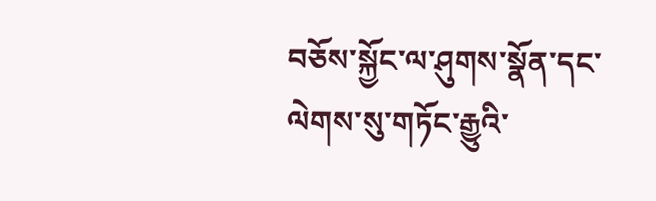བཅོས་སྐྱོང་ལ་ཤུགས་སྣོན་དང་ལེགས་སུ་གཏོང་རྒྱུའི་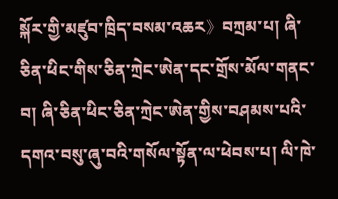སྐོར་གྱི་མཛུབ་ཁྲིད་བསམ་འཆར》བཀྲམ་པ། ཞི་ཅིན་ཕིང་གིས་ཅིན་ཀྲེང་ཨེན་དང་གྲོས་མོལ་གནང་བ། ཞི་ཅིན་ཕིང་ཅིན་ཀྲེང་ཨེན་གྱིས་བཤམས་པའི་དགའ་བསུ་ཞུ་བའི་གསོལ་སྟོན་ལ་ཕེབས་པ། ལི་ཁེ་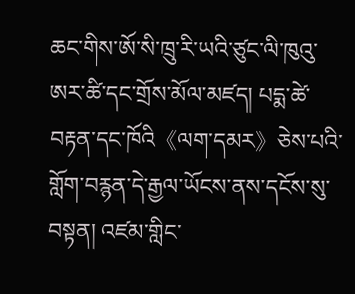ཆང་གིས་ཨོ་སི་ཁྲུ་རི་ཡའི་ཙུང་ལི་ཁུའུ་ཨར་ཚི་དང་གྲོས་མོལ་མཛད། པདྨ་ཚེ་བརྟན་དང་ཁོའི《ལག་དམར》ཅེས་པའི་གློག་བརྙན་དེ་རྒྱལ་ཡོངས་ནས་དངོས་སུ་བསྟན། འཛམ་གླིང་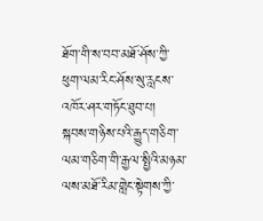ཐོག་གི་ས་བབ་མཐོ་ཤོས་ཀྱི་ཕུག་ལམ་རིང་ཤོས་སུ་རླངས་འཁོར་ཤར་གཏོང་ཐུབ་པ། སྐབས་གཉིས་པའི་རྒྱུད་གཅིག་ལམ་གཅིག་གི་རྒྱལ་སྤྱིའི་མཉམ་ལས་མཐོ་རིམ་གླེང་སྟེགས་ཀྱི་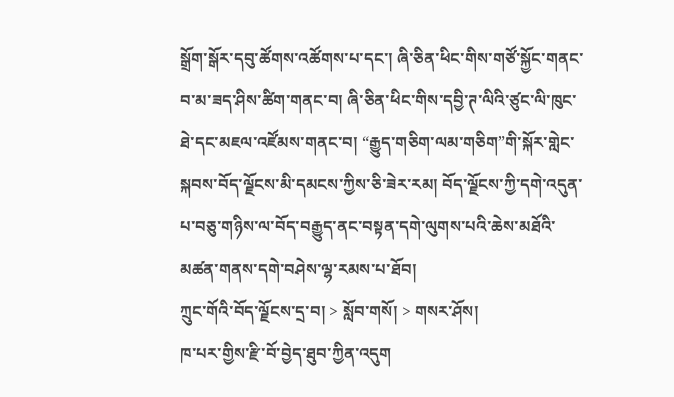སྒྲོག་སྒོར་དབུ་ཚོགས་འཚོགས་པ་དང་། ཞི་ཅིན་ཕིང་གིས་གཙོ་སྐྱོང་གནང་བ་མ་ཟད་ཤིས་ཚིག་གནང་བ། ཞི་ཅིན་ཕིང་གིས་དབྱི་ཊ་ལིའི་ཙུང་ལི་ཁུང་ཐེ་དང་མཇལ་འཛོམས་གནང་བ། “རྒྱུད་གཅིག་ལམ་གཅིག”གི་སྐོར་གླེང་སྐབས་བོད་ལྗོངས་མི་དམངས་ཀྱིས་ཅི་ཟེར་རམ། བོད་ལྗོངས་ཀྱི་དགེ་འདུན་པ་བཅུ་གཉིས་ལ་བོད་བརྒྱུད་ནང་བསྟན་དགེ་ལུགས་པའི་ཆེས་མཐོའི་མཚན་གནས་དགེ་བཤེས་ལྷ་རམས་པ་ཐོབ།
ཀྲུང་གོའི་བོད་ལྗོངས་དྲ་བ། > སློབ་གསོ། > གསར་ཤོས།
ཁ་པར་གྱིས་རྫི་བོ་བྱེད་ཐུབ་ཀྱིན་འདུག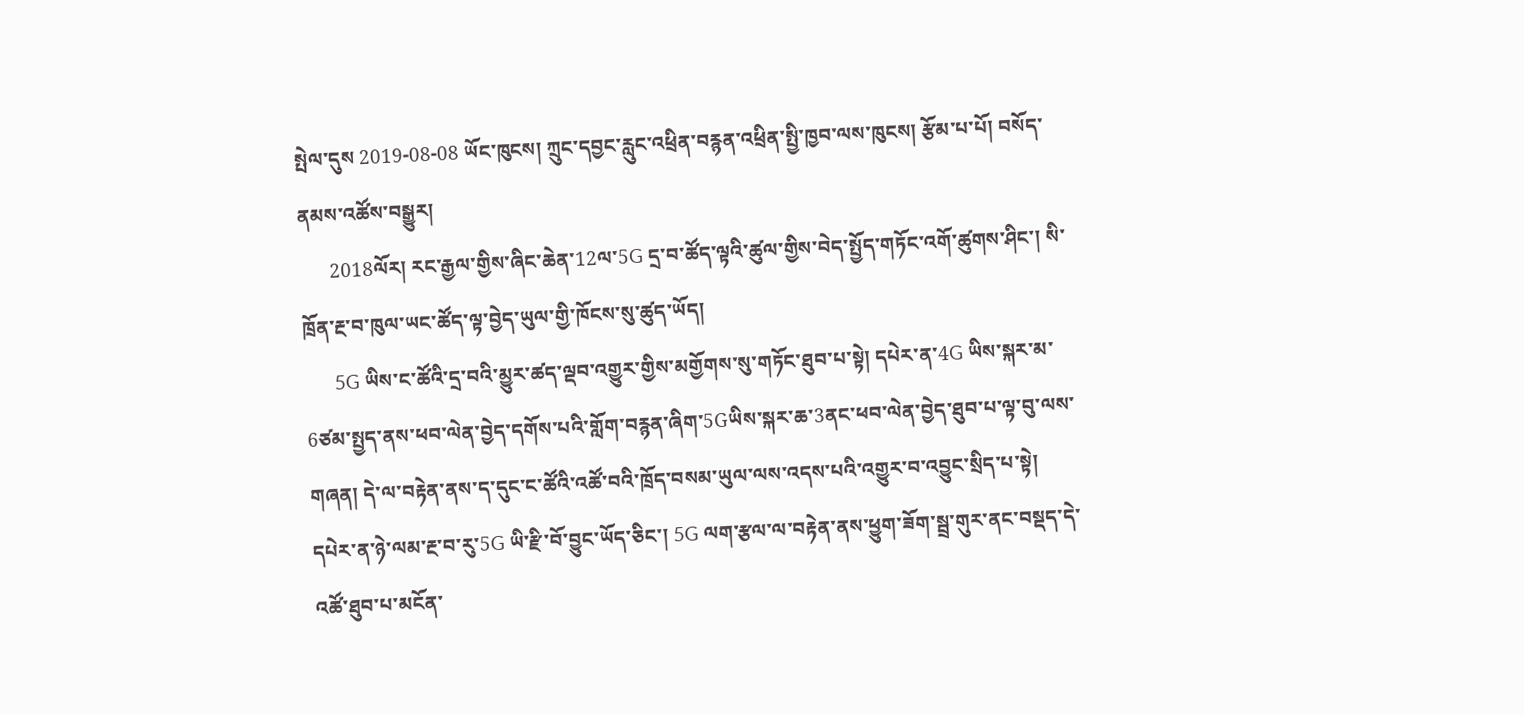སྤེལ་དུས 2019-08-08 ཡོང་ཁུངས། ཀྲུང་དབྱང་རླུང་འཕྲིན་བརྙན་འཕྲིན་སྤྱི་ཁྱབ་ལས་ཁུངས། རྩོམ་པ་པོ། བསོད་ནམས་འཚོས་བསྒྱུར།
      2018ལོར། རང་རྒྱལ་གྱིས་ཞིང་ཆེན་12ལ་5G དྲ་བ་ཚོད་ལྟའི་ཚུལ་གྱིས་བེད་སྤྱོད་གཏོང་འགོ་ཚུགས་ཤིང་། སི་ཁྲོན་རྔ་བ་ཁུལ་ཡང་ཚོད་ལྟ་བྱེད་ཡུལ་གྱི་ཁོངས་སུ་ཚུད་ཡོད།
      5G ཡིས་ང་ཚོའི་དྲ་བའི་མྱུར་ཚད་ལྡབ་འགྱུར་གྱིས་མགྱོགས་སུ་གཏོང་ཐུབ་པ་སྟེ། དཔེར་ན་4G ཡིས་སྐར་མ་6ཙམ་སྤྱད་ནས་ཕབ་ལེན་བྱེད་དགོས་པའི་གློག་བརྙན་ཞིག་5Gཡིས་སྐར་ཆ་3ནང་ཕབ་ལེན་བྱེད་ཐུབ་པ་ལྟ་བུ་ལས་གཞན། དེ་ལ་བརྟེན་ནས་ད་དུང་ང་ཚོའི་འཚོ་བའི་ཁྲོད་བསམ་ཡུལ་ལས་འདས་པའི་འགྱུར་བ་འབྱུང་སྲིད་པ་སྟེ། དཔེར་ན་ཉེ་ལམ་རྔ་བ་རུ་5G ཡི་རྫི་བོ་བྱུང་ཡོད་ཅིང་། 5G ལག་རྩལ་ལ་བརྟེན་ནས་ཕྱུག་ཟོག་སྦྲ་གུར་ནང་བསྡད་དེ་འཚོ་ཐུབ་པ་མངོན་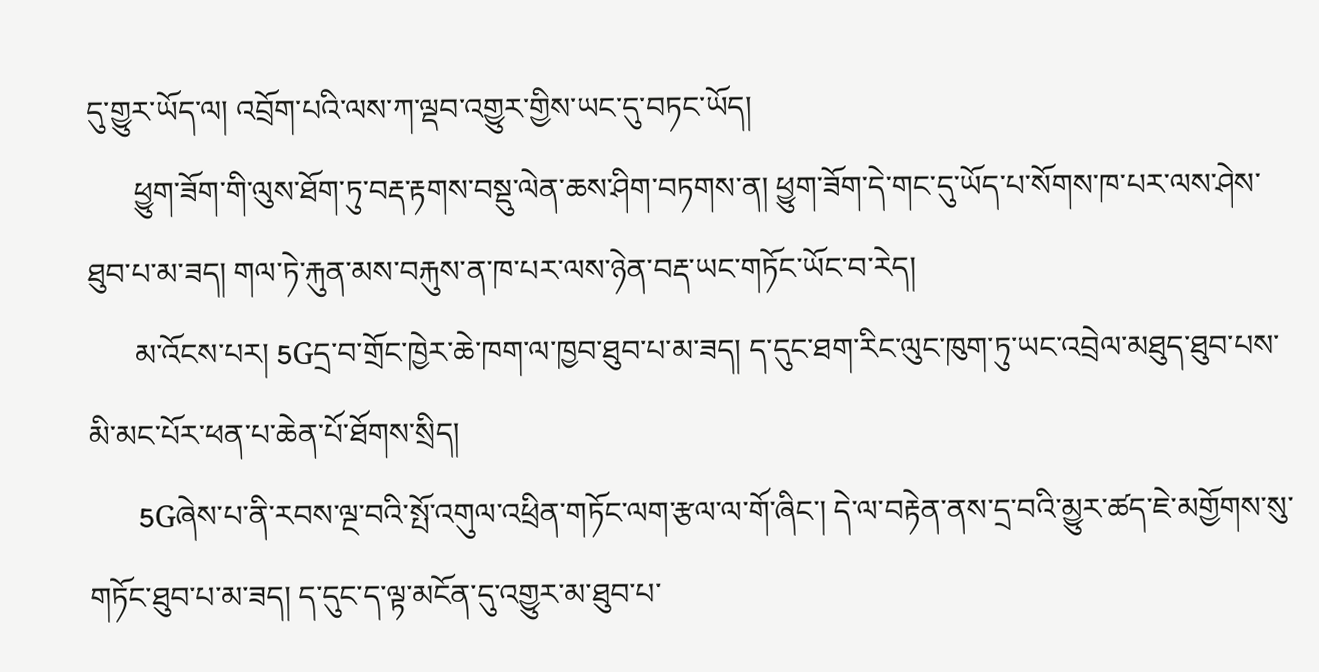དུ་གྱུར་ཡོད་ལ། འབྲོག་པའི་ལས་ཀ་ལྡབ་འགྱུར་གྱིས་ཡང་དུ་བཏང་ཡོད།
      ཕྱུག་ཟོག་གི་ལུས་ཐོག་ཏུ་བརྡ་རྟགས་བསྡུ་ལེན་ཆས་ཤིག་བཏགས་ན། ཕྱུག་ཟོག་དེ་གང་དུ་ཡོད་པ་སོགས་ཁ་པར་ལས་ཤེས་ཐུབ་པ་མ་ཟད། གལ་ཏེ་རྐུན་མས་བརྐུས་ན་ཁ་པར་ལས་ཉེན་བརྡ་ཡང་གཏོང་ཡོང་བ་རེད།
      མ་འོངས་པར། 5Gདྲ་བ་གྲོང་ཁྱེར་ཆེ་ཁག་ལ་ཁྱབ་ཐུབ་པ་མ་ཟད། ད་དུང་ཐག་རིང་ལུང་ཁུག་ཏུ་ཡང་འབྲེལ་མཐུད་ཐུབ་པས་མི་མང་པོར་ཕན་པ་ཆེན་པོ་ཐོགས་སྲིད།
       5Gཞེས་པ་ནི་རབས་ལྔ་བའི་སྤོ་འགུལ་འཕྲིན་གཏོང་ལག་རྩལ་ལ་གོ་ཞིང་། དེ་ལ་བརྟེན་ནས་དྲ་བའི་མྱུར་ཚད་ཇེ་མགྱོགས་སུ་གཏོང་ཐུབ་པ་མ་ཟད། ད་དུང་ད་ལྟ་མངོན་དུ་འགྱུར་མ་ཐུབ་པ་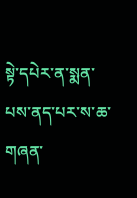སྟེ་དཔེར་ན་སྨན་པས་ནད་པར་ས་ཆ་གཞན་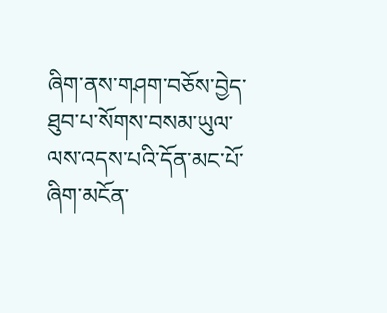ཞིག་ནས་གཤག་བཅོས་བྱེད་ཐུབ་པ་སོགས་བསམ་ཡུལ་ལས་འདས་པའི་དོན་མང་པོ་ཞིག་མངོན་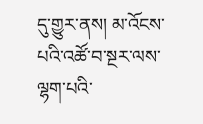དུ་གྱུར་ནས། མ་འོངས་པའི་འཚོ་བ་སྔར་ལས་ལྷག་པའི་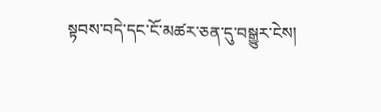སྟབས་བདེ་དང་ངོ་མཚར་ཅན་དུ་བསྒྱུར་ངེས།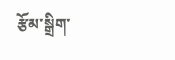རྩོམ་སྒྲིག་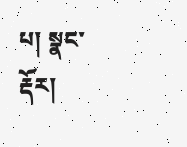པ། སྣང་རྡོར།